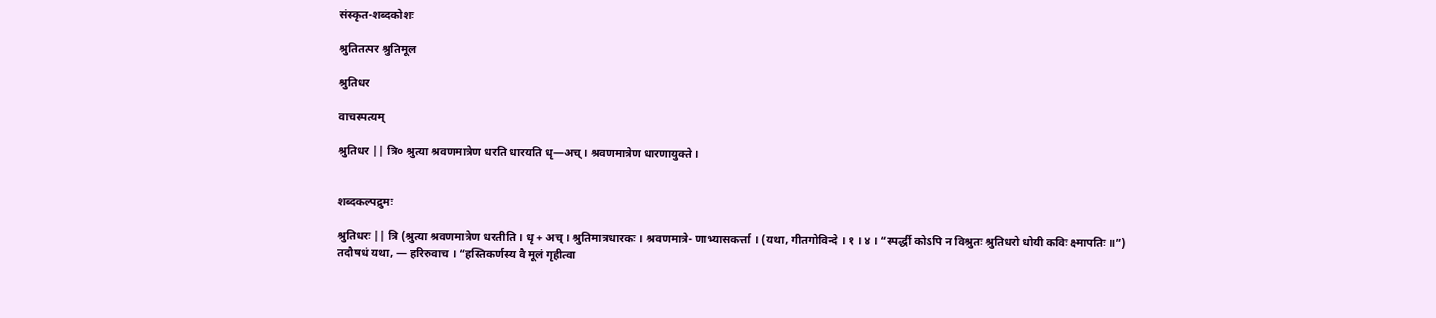संस्कृत-शब्दकोशः

श्रुतितत्पर श्रुतिमूल

श्रुतिधर

वाचस्पत्यम्

श्रुतिधर || त्रि० श्रुत्या श्रवणमात्रेण धरति धारयति धृ—अच् । श्रवणमात्रेण धारणायुक्ते ।


शब्दकल्पद्रुमः

श्रुतिधरः || त्रि (श्रुत्या श्रवणमात्रेण धरतीति । धृ + अच् । श्रुतिमात्रधारकः । श्रवणमात्रे- णाभ्यासकर्त्ता । (यथा, गीतगोविन्दे । १ । ४ । “स्पर्द्धी कोऽपि न विश्रुतः श्रुतिधरो धोयी कविः क्ष्मापतिः ॥”)
तदौषधं यथा, — हरिरुवाच । “हस्तिकर्णस्य वै मूलं गृहीत्वा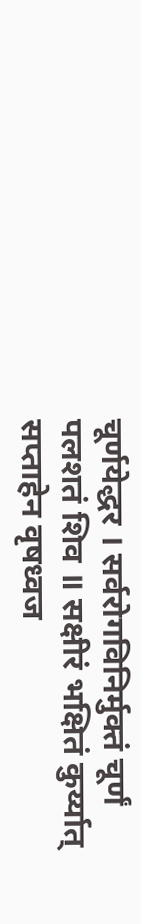चूर्णयेद्धर । सर्वरोगविनिर्मुक्तं चूर्णं पलशतं शिव ॥ सक्षीरं भक्षितं कुर्य्यात् सप्ताहेन वृषध्वज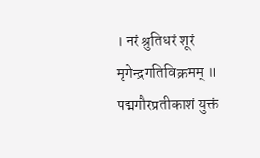। नरं श्रुतिधरं शूरं मृगेन्द्रगतिविक्रमम् ॥ पद्मगौरप्रतीकाशं युक्तं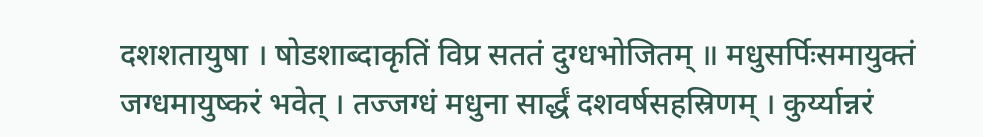दशशतायुषा । षोडशाब्दाकृतिं विप्र सततं दुग्धभोजितम् ॥ मधुसर्पिःसमायुक्तं जग्धमायुष्करं भवेत् । तज्जग्धं मधुना सार्द्धं दशवर्षसहस्रिणम् । कुर्य्यान्नरं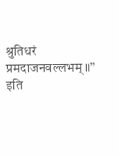श्रुतिधरं प्रमदाजनवल्लभम् ॥” इति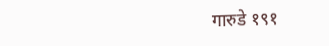गारुडे १९१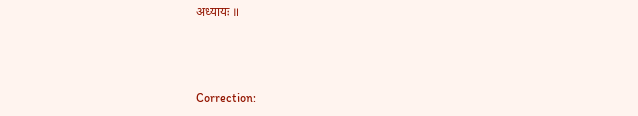अध्यायः ॥



Correction: